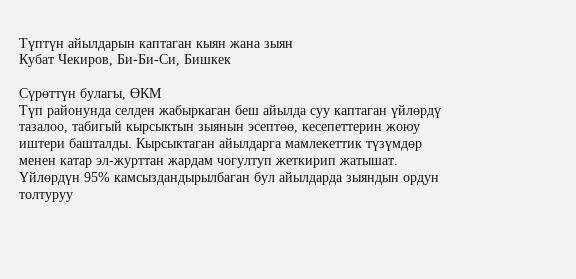Түптүн айылдарын каптаган кыян жана зыян
Кубат Чекиров, Би-Би-Си, Бишкек

Сүрөттүн булагы, ӨКМ
Түп районунда селден жабыркаган беш айылда суу каптаган үйлөрдү тазалоо, табигый кырсыктын зыянын эсептөө, кесепеттерин жоюу иштери башталды. Кырсыктаган айылдарга мамлекеттик түзүмдөр менен катар эл-журттан жардам чогултуп жеткирип жатышат. Үйлөрдүн 95% камсыздандырылбаган бул айылдарда зыяндын ордун толтуруу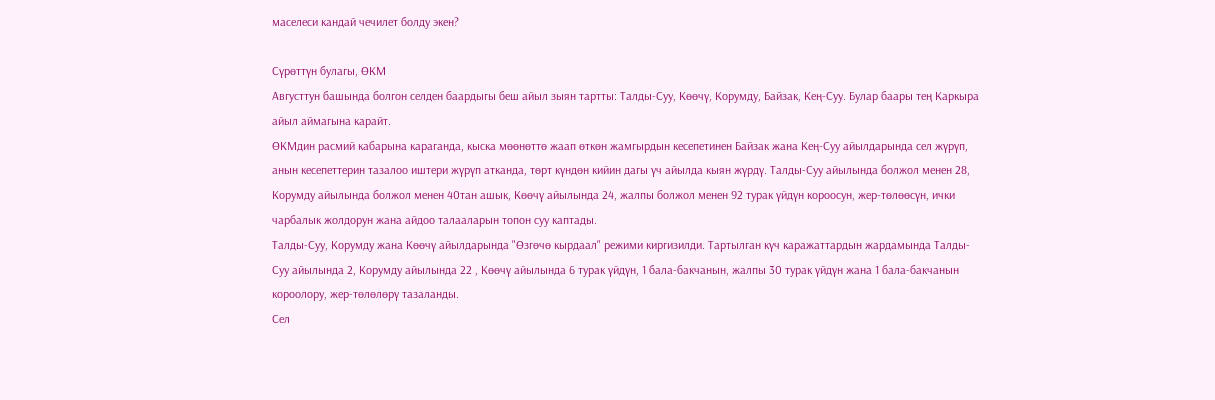маселеси кандай чечилет болду экен?

Сүрөттүн булагы, ӨКМ
Августтун башында болгон селден баардыгы беш айыл зыян тартты: Талды-Суу, Көөчү, Корумду, Байзак, Кең-Суу. Булар баары тең Каркыра айыл аймагына карайт.
ӨКМдин расмий кабарына караганда, кыска мөөнөттө жаап өткөн жамгырдын кесепетинен Байзак жана Кең-Суу айылдарында сел жүрүп, анын кесепеттерин тазалоо иштери жүрүп атканда, төрт күндөн кийин дагы үч айылда кыян жүрдү. Талды-Суу айылында болжол менен 28, Корумду айылында болжол менен 40тан ашык, Көөчү айылында 24, жалпы болжол менен 92 турак үйдүн короосун, жер-төлөөсүн, ички чарбалык жолдорун жана айдоо талааларын топон суу каптады.
Талды-Суу, Корумду жана Көөчү айылдарында "Өзгөчө кырдаал" режими киргизилди. Тартылган күч каражаттардын жардамында Талды-Суу айылында 2, Корумду айылында 22 , Көөчү айылында 6 турак үйдүн, 1 бала-бакчанын, жалпы 30 турак үйдүн жана 1 бала-бакчанын короолору, жер-төлөлөрү тазаланды.
Сел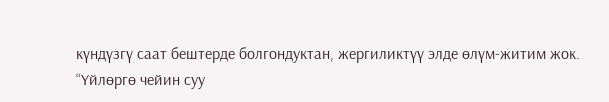күндүзгү саат бештерде болгондуктан, жергиликтүү элде өлүм-житим жок.
“Үйлөргө чейин суу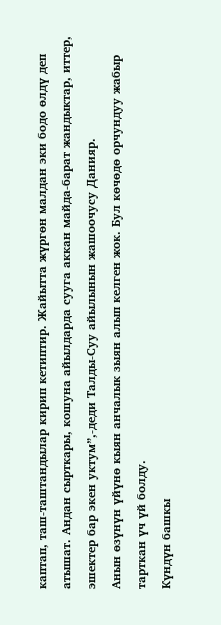каптап, таш-таштандылар кирип кетиптир. Жайытта жүргөн малдан эки бодо өлдү деп атышат. Андан сырткары, кошуна айылдарда сууга аккан майда-барат жандыктар, иттер, эшектер бар экен уктум”,-деди Талды-Суу айылынын жашоочусу Данияр.
Анын өзүнүн үйүнө кыян анчалык зыян алып келген жок. Бул көчөдө орчундуу жабыр тарткан үч үй болду.
Күндүн башкы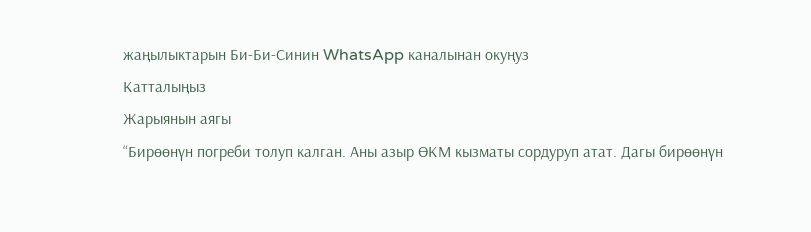жаңылыктарын Би-Би-Синин WhatsApp каналынан окуңуз
Катталыңыз
Жарыянын аягы
“Бирөөнүн погреби толуп калган. Аны азыр ӨКМ кызматы сордуруп атат. Дагы бирөөнүн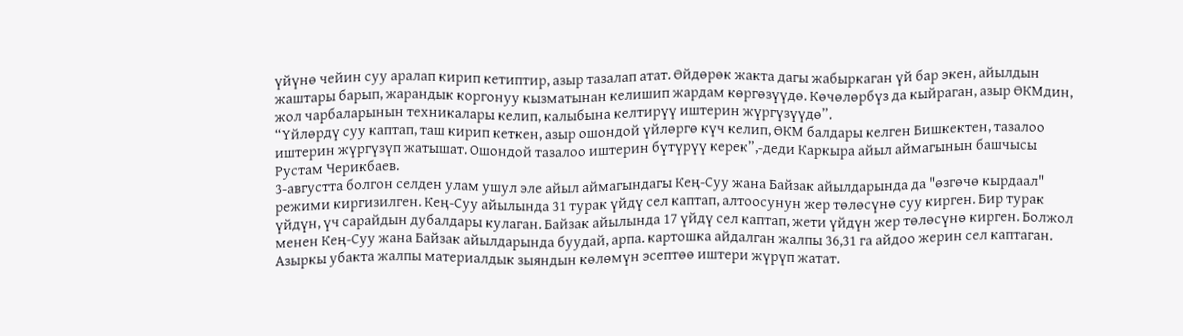үйүнө чейин суу аралап кирип кетиптир, азыр тазалап атат. Өйдөрөк жакта дагы жабыркаган үй бар экен, айылдын жаштары барып, жарандык коргонуу кызматынан келишип жардам көргөзүүдө. Көчөлөрбүз да кыйраган, азыр ӨКМдин, жол чарбаларынын техникалары келип, калыбына келтирүү иштерин жүргүзүүдө”.
“Үйлөрдү суу каптап, таш кирип кеткен, азыр ошондой үйлөргө күч келип, ӨКМ балдары келген Бишкектен, тазалоо иштерин жүргүзүп жатышат. Ошондой тазалоо иштерин бүтүрүү керек”,-деди Каркыра айыл аймагынын башчысы Рустам Черикбаев.
3-августта болгон селден улам ушул эле айыл аймагындагы Кең-Суу жана Байзак айылдарында да "өзгөчө кырдаал" режими киргизилген. Кең-Суу айылында 31 турак үйдү сел каптап, алтоосунун жер төлөсүнө суу кирген. Бир турак үйдүн, үч сарайдын дубалдары кулаган. Байзак айылында 17 үйдү сел каптап, жети үйдүн жер төлөсүнө кирген. Болжол менен Кең-Суу жана Байзак айылдарында буудай, арпа. картошка айдалган жалпы 36,31 га айдоо жерин сел каптаган.
Азыркы убакта жалпы материалдык зыяндын көлөмүн эсептөө иштери жүрүп жатат.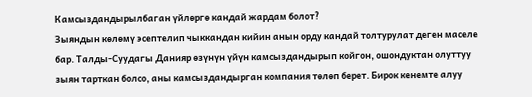Камсыздандырылбаган үйлөргө кандай жардам болот?
Зыяндын көлөмү эсептелип чыккандан кийин анын орду кандай толтурулат деген маселе бар. Талды-Суудагы Данияр өзүнүн үйүн камсыздандырып койгон, ошондуктан олуттуу зыян тарткан болсо, аны камсыздандырган компания төлөп берет. Бирок кенемте алуу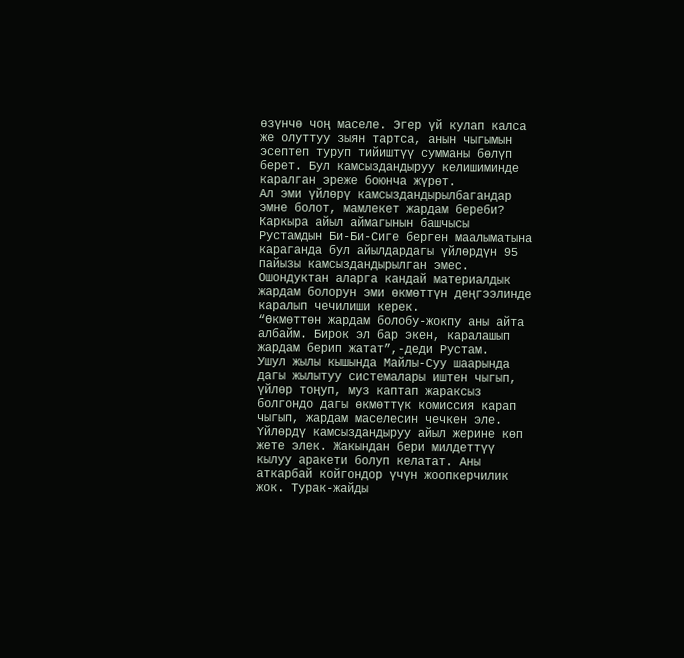өзүнчө чоң маселе. Эгер үй кулап калса же олуттуу зыян тартса, анын чыгымын эсептеп туруп тийиштүү сумманы бөлүп берет. Бул камсыздандыруу келишиминде каралган эреже боюнча жүрөт.
Ал эми үйлөрү камсыздандырылбагандар эмне болот, мамлекет жардам береби? Каркыра айыл аймагынын башчысы Рустамдын Би-Би-Сиге берген маалыматына караганда бул айылдардагы үйлөрдүн 95 пайызы камсыздандырылган эмес. Ошондуктан аларга кандай материалдык жардам болорун эми өкмөттүн деңгээлинде каралып чечилиши керек.
“Өкмөттөн жардам болобу-жокпу аны айта албайм. Бирок эл бар экен, каралашып жардам берип жатат”,-деди Рустам.
Ушул жылы кышында Майлы-Суу шаарында дагы жылытуу системалары иштен чыгып, үйлөр тоңуп, муз каптап жараксыз болгондо дагы өкмөттүк комиссия карап чыгып, жардам маселесин чечкен эле.
Үйлөрдү камсыздандыруу айыл жерине көп жете элек. Жакындан бери милдеттүү кылуу аракети болуп келатат. Аны аткарбай койгондор үчүн жоопкерчилик жок. Турак-жайды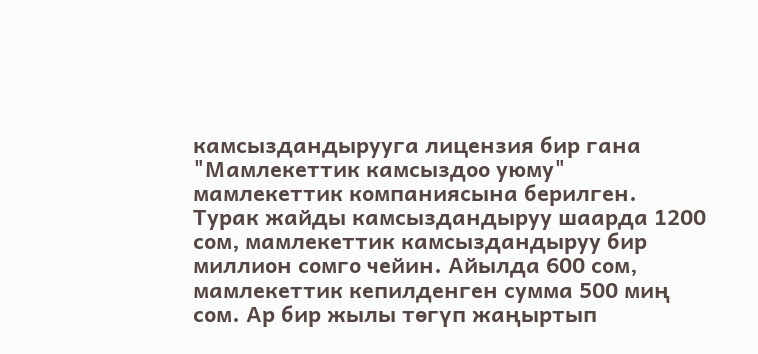камсыздандырууга лицензия бир гана "Мамлекеттик камсыздоо уюму" мамлекеттик компаниясына берилген.
Турак жайды камсыздандыруу шаарда 1200 сом, мамлекеттик камсыздандыруу бир миллион сомго чейин. Айылда 600 сом, мамлекеттик кепилденген сумма 500 миң сом. Ар бир жылы төгүп жаңыртып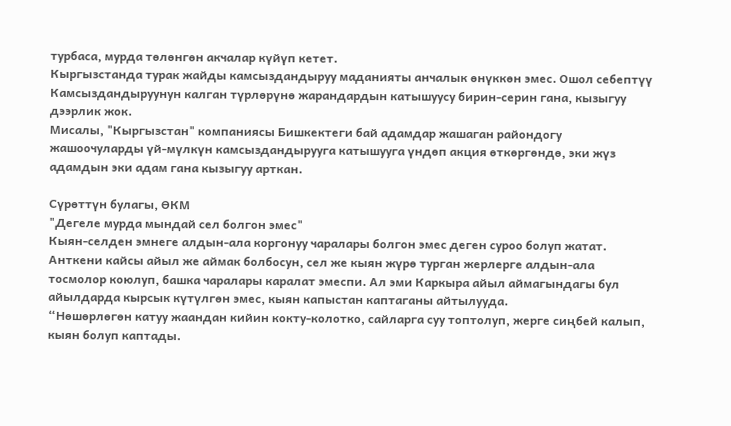турбаса, мурда төлөнгөн акчалар күйүп кетет.
Кыргызстанда турак жайды камсыздандыруу маданияты анчалык өнүккөн эмес. Ошол себептүү Камсыздандыруунун калган түрлөрүнө жарандардын катышуусу бирин-серин гана, кызыгуу дээрлик жок.
Мисалы, "Кыргызстан" компаниясы Бишкектеги бай адамдар жашаган райондогу жашоочуларды үй-мүлкүн камсыздандырууга катышууга үндөп акция өткөргөндө, эки жүз адамдын эки адам гана кызыгуу арткан.

Сүрөттүн булагы, ӨКМ
"Дегеле мурда мындай сел болгон эмес"
Кыян-селден эмнеге алдын-ала коргонуу чаралары болгон эмес деген суроо болуп жатат. Анткени кайсы айыл же аймак болбосун, сел же кыян жүрө турган жерлерге алдын-ала тосмолор коюлуп, башка чаралары каралат эмеспи. Ал эми Каркыра айыл аймагындагы бул айылдарда кырсык күтүлгөн эмес, кыян капыстан каптаганы айтылууда.
“Нөшөрлөгөн катуу жаандан кийин кокту-колотко, сайларга суу топтолуп, жерге сиңбей калып, кыян болуп каптады.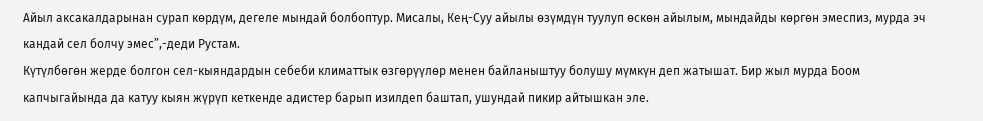Айыл аксакалдарынан сурап көрдүм, дегеле мындай болбоптур. Мисалы, Кең-Суу айылы өзүмдүн туулуп өскөн айылым, мындайды көргөн эмеспиз, мурда эч кандай сел болчу эмес”,-деди Рустам.
Күтүлбөгөн жерде болгон сел-кыяндардын себеби климаттык өзгөрүүлөр менен байланыштуу болушу мүмкүн деп жатышат. Бир жыл мурда Боом капчыгайында да катуу кыян жүрүп кеткенде адистер барып изилдеп баштап, ушундай пикир айтышкан эле.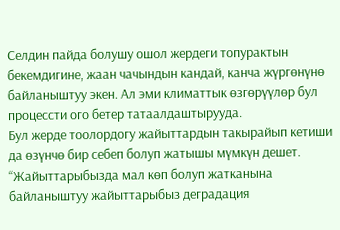Селдин пайда болушу ошол жердеги топурактын бекемдигине, жаан чачындын кандай, канча жүргөнүнө байланыштуу экен. Ал эми климаттык өзгөрүүлөр бул процессти ого бетер татаалдаштырууда.
Бул жерде тоолордогу жайыттардын такырайып кетиши да өзүнчө бир себеп болуп жатышы мүмкүн дешет.
“Жайыттарыбызда мал көп болуп жатканына байланыштуу жайыттарыбыз деградация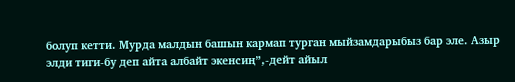болуп кетти. Мурда малдын башын кармап турган мыйзамдарыбыз бар эле. Азыр элди тиги-бу деп айта албайт экенсиң”,-дейт айыл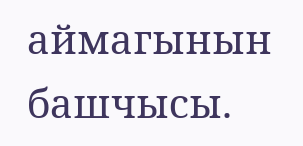аймагынын башчысы.